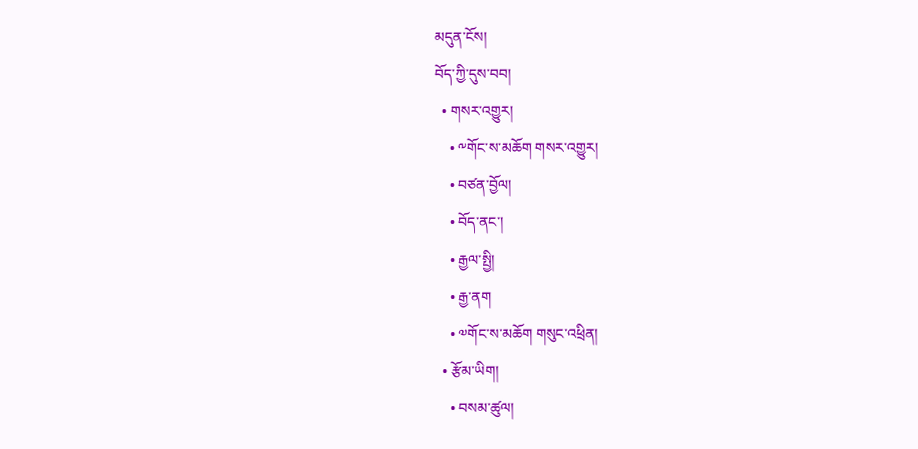མདུན་ངོས།
བོད་ཀྱི་དུས་བབ།
  • གསར་འགྱུར།
    • ༸གོང་ས་མཆོག གསར་འགྱུར།
    • བཙན་བྱོལ།
    • བོད་ནང་།
    • རྒྱལ་སྤྱི།
    • རྒྱ་ནག
    • ༧གོང་ས་མཆོག གསུང་འཕྲིན།
  • རྩོམ་ཡིག།
    • བསམ་ཚུལ།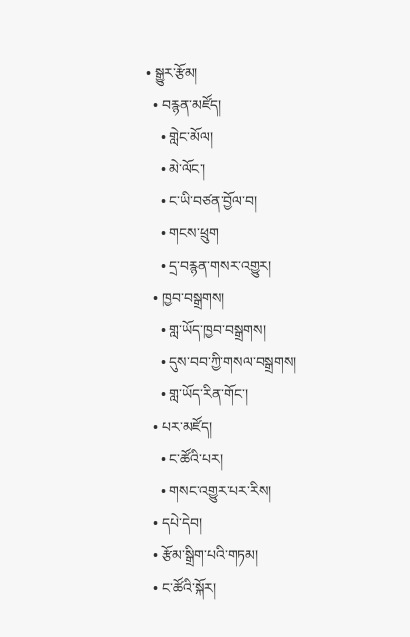• སྒྱུར་རྩོམ།
  • བརྙན་མཛོད།
    • གླེང་མོལ།
    • མེ་ལོང་།
    • ང་ཡི་བཙན་བྱོལ་བ།
    • གངས་ཕྲུག
    • དྲ་བརྙན་གསར་འགྱུར།
  • ཁྱབ་བསྒྲགས།
    • གླ་ཡོད་ཁྱབ་བསྒྲགས།
    • དུས་བབ་ཀྱི་གསལ་བསྒྲགས།
    • གླ་ཡོད་རིན་གོང་།
  • པར་མཛོད།
    • ང་ཚོའི་པར།
    • གསང་འགྱུར་པར་རིས།
  • དཔེ་དེབ།
  • རྩོམ་སྒྲིག་པའི་གཏམ།
  • ང་ཚོའི་སྐོར།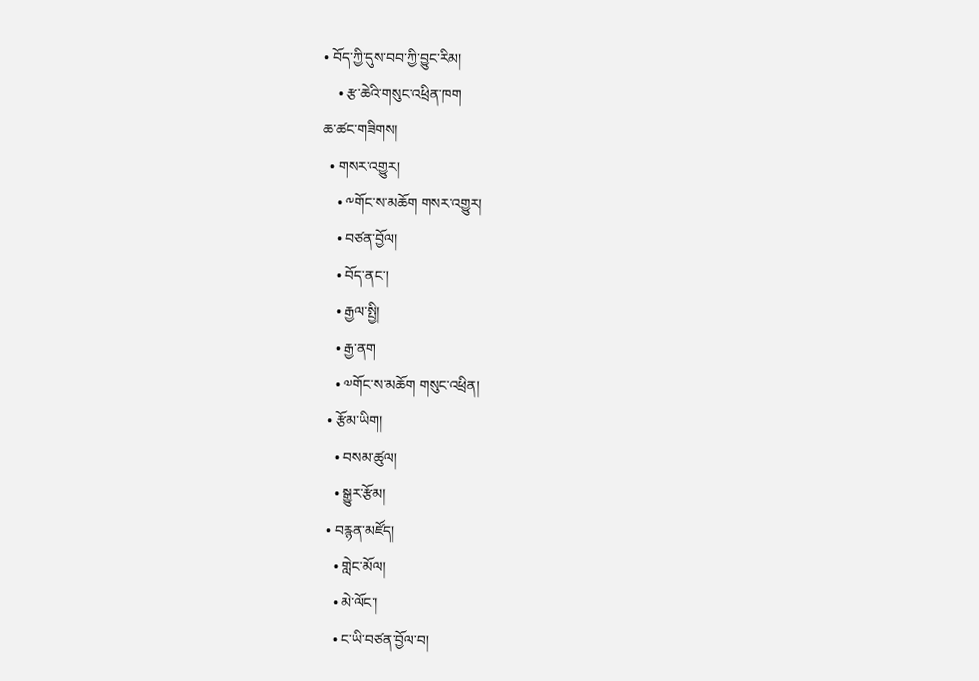• བོད་ཀྱི་དུས་བབ་ཀྱི་བྱུང་རིམ།
    • རྩ་ཆེའི་གསུང་འཕྲིན་ཁག
ཆ་ཚང་གཟིགས།
  • གསར་འགྱུར།
    • ༸གོང་ས་མཆོག གསར་འགྱུར།
    • བཙན་བྱོལ།
    • བོད་ནང་།
    • རྒྱལ་སྤྱི།
    • རྒྱ་ནག
    • ༧གོང་ས་མཆོག གསུང་འཕྲིན།
  • རྩོམ་ཡིག།
    • བསམ་ཚུལ།
    • སྒྱུར་རྩོམ།
  • བརྙན་མཛོད།
    • གླེང་མོལ།
    • མེ་ལོང་།
    • ང་ཡི་བཙན་བྱོལ་བ།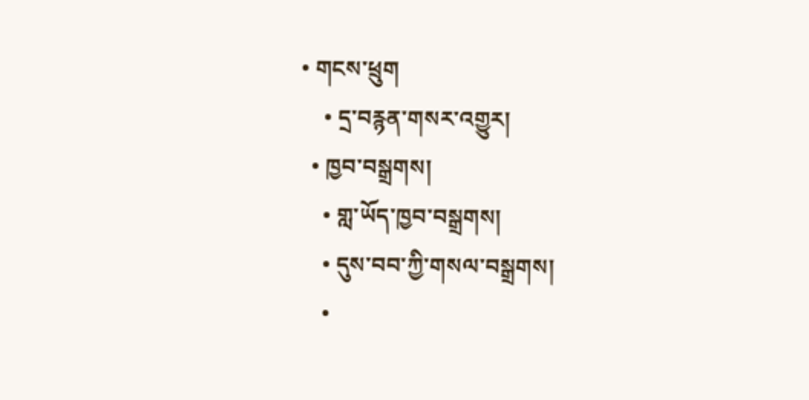• གངས་ཕྲུག
    • དྲ་བརྙན་གསར་འགྱུར།
  • ཁྱབ་བསྒྲགས།
    • གླ་ཡོད་ཁྱབ་བསྒྲགས།
    • དུས་བབ་ཀྱི་གསལ་བསྒྲགས།
    •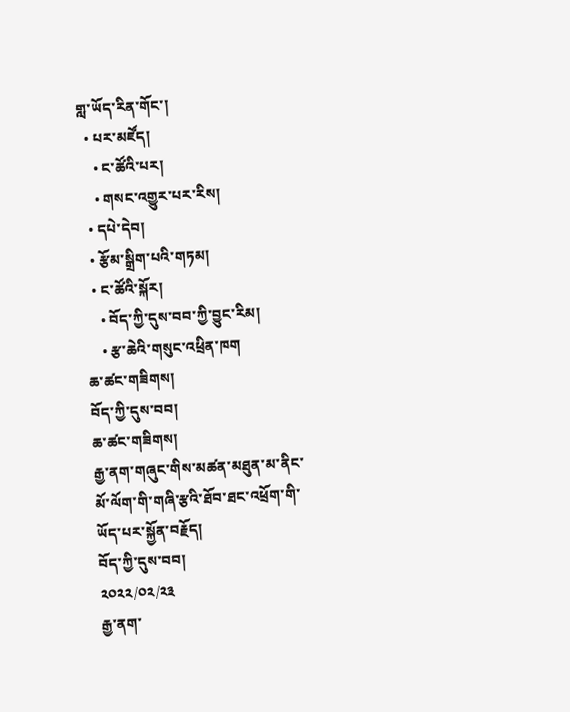གླ་ཡོད་རིན་གོང་།
  • པར་མཛོད།
    • ང་ཚོའི་པར།
    • གསང་འགྱུར་པར་རིས།
  • དཔེ་དེབ།
  • རྩོམ་སྒྲིག་པའི་གཏམ།
  • ང་ཚོའི་སྐོར།
    • བོད་ཀྱི་དུས་བབ་ཀྱི་བྱུང་རིམ།
    • རྩ་ཆེའི་གསུང་འཕྲིན་ཁག
ཆ་ཚང་གཟིགས།
བོད་ཀྱི་དུས་བབ།
ཆ་ཚང་གཟིགས།
རྒྱ་ནག་གཞུང་གིས་མཚན་མཐུན་མ་ནིང་མོ་ལོག་གི་གཞི་རྩའི་ཐོབ་ཐང་འཕྲོག་གི་ཡོད་པར་སྐྱོན་བརྗོད།
བོད་ཀྱི་དུས་བབ།
༢༠༢༢/༠༢/༢༣
རྒྱ་ནག་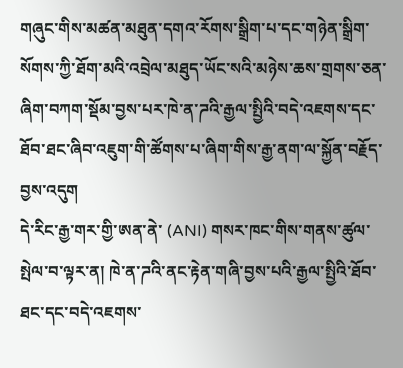གཞུང་གིས་མཚན་མཐུན་དགའ་རོགས་སྒྲིག་པ་དང་གཉེན་སྒྲིག་སོགས་ཀྱི་ཐོག་མའི་འབྲེལ་མཐུད་ཡོང་སའི་མཉེས་ཆས་གྲགས་ཅན་ཞིག་བཀག་སྡོམ་བྱས་པར་ཁེ་ན་ཌའི་རྒྱལ་སྤྱིའི་བདེ་འཇགས་དང་ཐོབ་ཐང་ཞིབ་འཇུག་གི་ཚོགས་པ་ཞིག་གིས་རྒྱ་ནག་ལ་སྐྱོན་བརྗོད་བྱས་འདུག
དེ་རིང་རྒྱ་གར་གྱི་ཨན་ནེ་ (ANI) གསར་ཁང་གིས་གནས་ཚུལ་སྤེལ་བ་ལྟར་ན། ཁེ་ན་ཌའི་ནང་རྟེན་གཞི་བྱས་པའི་རྒྱལ་སྤྱིའི་ཐོབ་ཐང་དང་བདེ་འཇགས་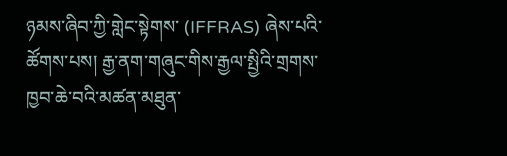ཉམས་ཞིབ་ཀྱི་གླེང་སྟེགས་ (IFFRAS) ཞེས་པའི་ཚོགས་པས། རྒྱ་ནག་གཞུང་གིས་རྒྱལ་སྤྱིའི་གྲགས་ཁྱབ་ཆེ་བའི་མཚན་མཐུན་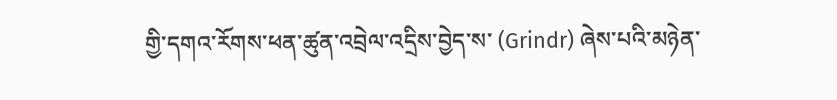གྱི་དགའ་རོགས་ཕན་ཚུན་འབྲེལ་འདྲིས་བྱེད་ས་ (Grindr) ཞེས་པའི་མཉེན་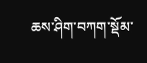ཆས་ཤིག་བཀག་སྡོམ་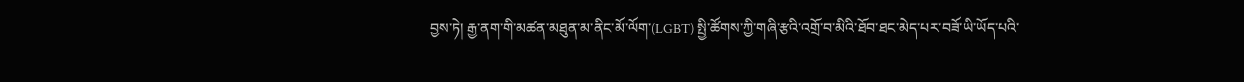བྱས་ཏེ། རྒྱ་ནག་གི་མཚན་མཐུན་མ་ནིང་མོ་ལོག་(LGBT) སྤྱི་ཚོགས་ཀྱི་གཞི་རྩའི་འགྲོ་བ་མིའི་ཐོབ་ཐང་མེད་པར་བཟོ་ཡི་ཡོད་པའི་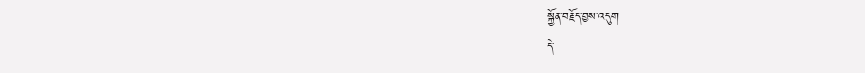སྐྱོན་བརྗོད་བྱས་འདུག
དེ་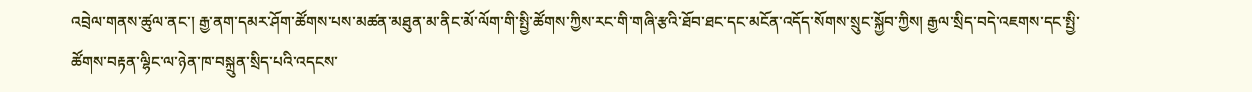འབྲེལ་གནས་ཚུལ་ནང་། རྒྱ་ནག་དམར་ཤོག་ཚོགས་པས་མཚན་མཐུན་མ་ནིང་མོ་ལོག་གི་སྤྱི་ཚོགས་ཀྱིས་རང་གི་གཞི་རྩའི་ཐོབ་ཐང་དང་མངོན་འདོད་སོགས་སྲུང་སྐྱོབ་ཀྱིས། རྒྱལ་སྲིད་བདེ་འཇགས་དང་སྤྱི་ཚོགས་བརྟན་ལྷིང་ལ་ཉེན་ཁ་བསྐྲུན་སྲིད་པའི་འདངས་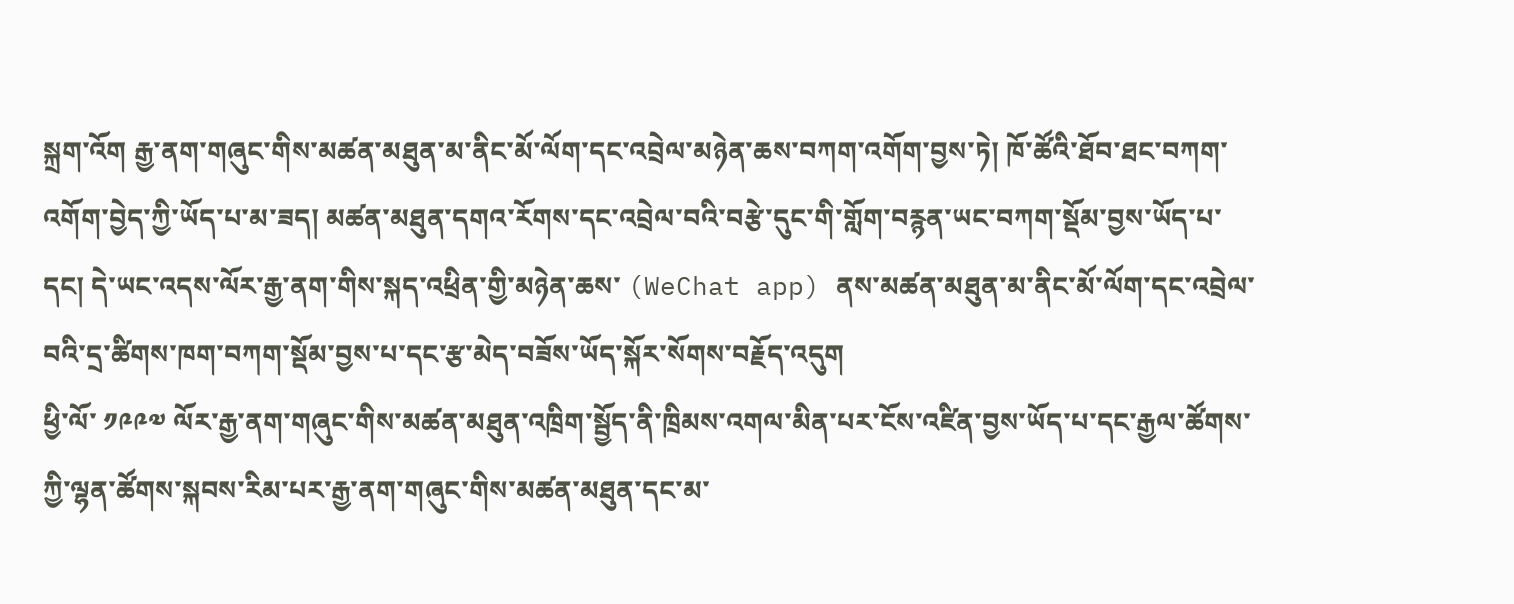སྐྲག་འོག རྒྱ་ནག་གཞུང་གིས་མཚན་མཐུན་མ་ནིང་མོ་ལོག་དང་འབྲེལ་མཉེན་ཆས་བཀག་འགོག་བྱས་ཏེ། ཁོ་ཚོའི་ཐོབ་ཐང་བཀག་འགོག་བྱེད་ཀྱི་ཡོད་པ་མ་ཟད། མཚན་མཐུན་དགའ་རོགས་དང་འབྲེལ་བའི་བརྩེ་དུང་གི་གློག་བརྙན་ཡང་བཀག་སྡོམ་བྱས་ཡོད་པ་དང། དེ་ཡང་འདས་ལོར་རྒྱ་ནག་གིས་སྐད་འཕྲིན་གྱི་མཉེན་ཆས་ (WeChat app) ནས་མཚན་མཐུན་མ་ནིང་མོ་ལོག་དང་འབྲེལ་བའི་དྲ་ཚིགས་ཁག་བཀག་སྡོམ་བྱས་པ་དང་རྩ་མེད་བཟོས་ཡོད་སྐོར་སོགས་བརྗོད་འདུག
ཕྱི་ལོ་ ༡༩༩༧ ལོར་རྒྱ་ནག་གཞུང་གིས་མཚན་མཐུན་འཁྲིག་སྦྱོད་ནི་ཁྲིམས་འགལ་མིན་པར་ངོས་འཛིན་བྱས་ཡོད་པ་དང་རྒྱལ་ཚོགས་ཀྱི་ལྷན་ཚོགས་སྐབས་རིམ་པར་རྒྱ་ནག་གཞུང་གིས་མཚན་མཐུན་དང་མ་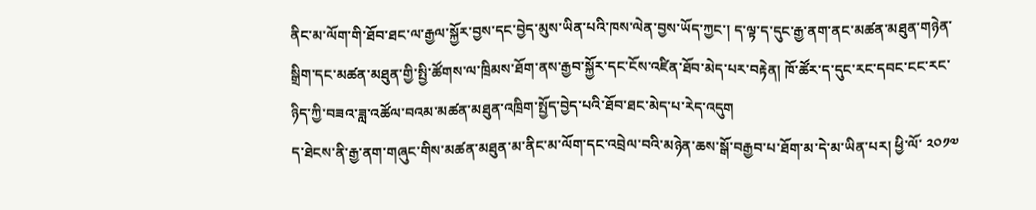ནིང་མ་ལོག་གི་ཐོབ་ཐང་ལ་རྒྱལ་སྐྱོར་བྱས་དང་བྱེད་མུས་ཡིན་པའི་ཁས་ལེན་བྱས་ཡོད་ཀྱང་། ད་ལྟ་ད་དུང་རྒྱ་ནག་ནང་མཚན་མཐུན་གཉེན་སྒྲིག་དང་མཚན་མཐུན་གྱི་སྤྱི་ཚོགས་ལ་ཁྲིམས་ཐོག་ནས་རྒྱབ་སྐྱོར་དང་ངོས་འཛིན་ཐོབ་མེད་པར་བརྟེན། ཁོ་ཚོར་ད་དུང་རང་དབང་ངང་རང་ཉིད་ཀྱི་བཟའ་ཟླ་འཚོལ་བའམ་མཚན་མཐུན་འཁྲིག་སྤྱོད་བྱེད་པའི་ཐོབ་ཐང་མེད་པ་རེད་འདུག
ད་ཐེངས་ནི་རྒྱ་ནག་གཞུང་གིས་མཚན་མཐུན་མ་ནིང་མ་ལོག་དང་འབྲེལ་བའི་མཉེན་ཆས་སྒོ་བརྒྱབ་པ་ཐོག་མ་དེ་མ་ཡིན་པར། ཕྱི་ལོ་ ༢༠༡༧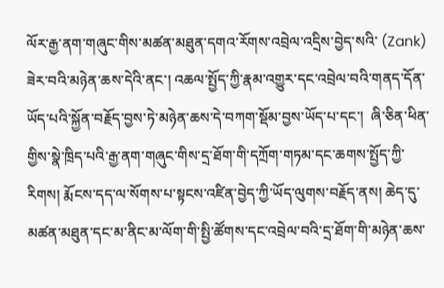ལོར་རྒྱ་ནག་གཞུང་གིས་མཚན་མཐུན་དགའ་རོགས་འབྲེལ་འདྲིས་བྱེད་སའི་ (Zank) ཟེར་བའི་མཉེན་ཆས་དེའི་ནང་། འཆལ་སྤྱོད་ཀྱི་རྣམ་འགྱུར་དང་འབྲེལ་བའི་གནད་དོན་ཡོད་པའི་སྐྱོན་བརྗོད་བྱས་ཏེ་མཉེན་ཆས་དེ་བཀག་སྡོམ་བྱས་ཡོད་པ་དང་།  ཞི་ཅིན་ཕིན་གྱིས་སྣེ་ཁྲིད་པའི་རྒྱ་ནག་གཞུང་གིས་དྲ་ཐོག་གི་དཀྲོག་གཏམ་དང་ཆགས་སྤྱོད་ཀྱི་རིགས། རྨོངས་དད་ལ་སོགས་པ་སྟངས་འཛིན་བྱེད་ཀྱི་ཡོད་ལུགས་བརྗོད་ནས། ཆེད་དུ་མཚན་མཐུན་དང་མ་ནིང་མ་ལོག་གི་སྤྱི་ཚོགས་དང་འབྲེལ་བའི་དྲ་ཐོག་གི་མཉེན་ཆས་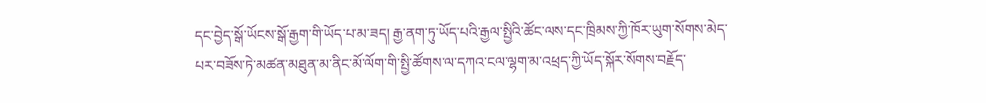དང་བྱེད་སྒོ་ཡོངས་སྒོ་རྒྱག་གི་ཡོད་པ་མ་ཟད། རྒྱ་ནག་ཏུ་ཡོད་པའི་རྒྱལ་སྤྱིའི་ཚོང་ལས་དང་ཁྲིམས་ཀྱི་ཁོར་ཡུག་སོགས་མེད་པར་བཟོས་ཏེ་མཚན་མཐུན་མ་ནིང་མོ་ལོག་གི་སྤྱི་ཚོགས་ལ་དཀའ་ངལ་ལྷག་མ་འཕྲད་ཀྱི་ཡོད་སྐོར་སོགས་བརྗོད་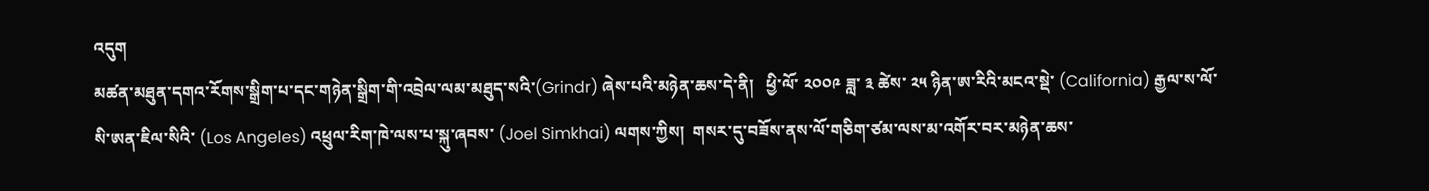འདུག
མཚན་མཐུན་དགའ་རོགས་སྒྲིག་པ་དང་གཉེན་སྒྲིག་གི་འབྲེལ་ལམ་མཐུད་སའི་(Grindr) ཞེས་པའི་མཉེན་ཆས་དེ་ནི།   ཕྱི་ལོ་ ༢༠༠༩ ཟླ་ ༣ ཚེས་ ༢༥ ཉིན་ཨ་རིའི་མངའ་སྡེ་ (California) རྒྱལ་ས་ལོ་སི་ཨན་ཇིལ་སིའི་ (Los Angeles) འཕྲུལ་རིག་ཁེ་ལས་པ་སྐུ་ཞབས་ (Joel Simkhai) ལགས་ཀྱིས།  གསར་དུ་བཟོས་ནས་ལོ་གཅིག་ཙམ་ལས་མ་འགོར་བར་མཉེན་ཆས་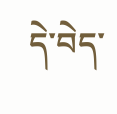དེ་བེད་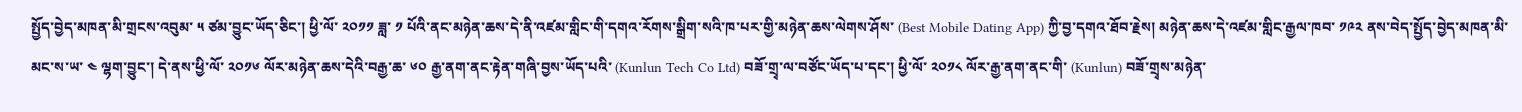སྤྱོད་བྱེད་མཁན་མི་གྲངས་འབུམ་ ༥ ཙམ་བྱུང་ཡོད་ཅིང་། ཕྱི་ལོ་ ༢༠༡༡ ཟླ་ ༡ པོའི་ནང་མཉེན་ཆས་དེ་ནི་འཛམ་གླིང་གི་དགའ་རོགས་སྒྲིག་སའི་ཁ་པར་གྱི་མཉེན་ཆས་ལེགས་ཤོས་ (Best Mobile Dating App) ཀྱི་བྱ་དགའ་ཐོབ་རྗེས། མཉེན་ཆས་དེ་འཛམ་གླིང་རྒྱལ་ཁབ་ ༡༩༢ ནས་བེད་སྤྱོད་བྱེད་མཁན་མི་མང་ས་ཡ་ ༤ ལྷག་བྱུང་། དེ་ནས་ཕྱི་ལོ་ ༢༠༡༦ ལོར་མཉེན་ཆས་དེའི་བརྒྱ་ཆ་ ༦༠ རྒྱ་ནག་ནང་རྟེན་གཞི་བྱས་ཡོད་པའི་ (Kunlun Tech Co Ltd) བཟོ་གྲྭ་ལ་བཙོང་ཡོད་པ་དང་། ཕྱི་ལོ་ ༢༠༡༨ ལོར་རྒྱ་ནག་ནང་གི་ (Kunlun) བཟོ་གྲྭས་མཉེན་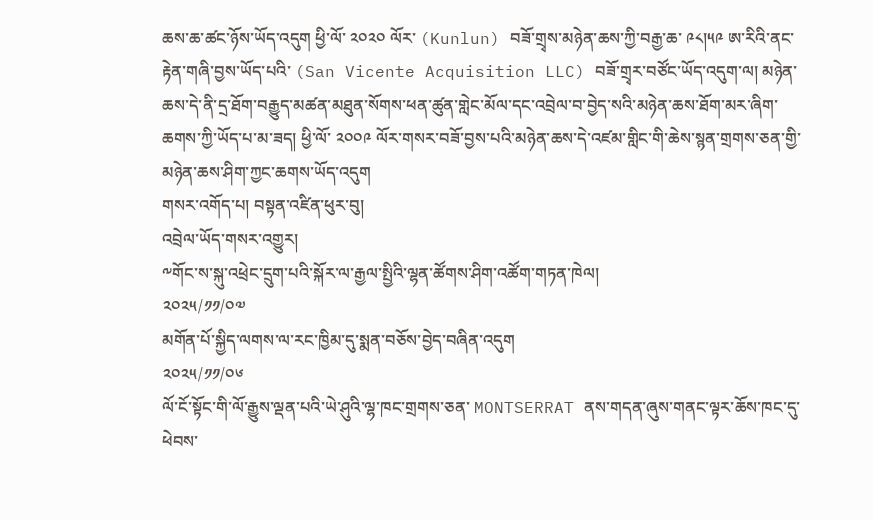ཆས་ཆ་ཚང་ཉོས་ཡོད་འདུག ཕྱི་ལོ་ ༢༠༢༠ ལོར་ (Kunlun) བཟོ་གྲྭས་མཉེན་ཆས་ཀྱི་བརྒྱ་ཆ་ ༩༨།༥༩ ཨ་རིའི་ནང་རྟེན་གཞི་བྱས་ཡོད་པའི་ (San Vicente Acquisition LLC) བཟོ་གྲྭར་བཙོང་ཡོད་འདུག་ལ། མཉེན་ཆས་དེ་ནི་དྲ་ཐོག་བརྒྱུད་མཚན་མཐུན་སོགས་ཕན་ཚུན་གླེང་མོལ་དང་འབྲེལ་བ་བྱེད་སའི་མཉེན་ཆས་ཐོག་མར་ཞིག་ཆགས་ཀྱི་ཡོད་པ་མ་ཟད། ཕྱི་ལོ་ ༢༠༠༩ ལོར་གསར་བཟོ་བྱས་པའི་མཉེན་ཆས་དེ་འཛམ་གླིང་གི་ཆེས་སྙན་གྲགས་ཅན་གྱི་མཉེན་ཆས་ཤིག་ཀྱང་ཆགས་ཡོད་འདུག
གསར་འགོད་པ། བསྟན་འཛིན་ཕུར་བུ།
འབྲེལ་ཡོད་གསར་འགྱུར།
༸གོང་ས་སྐུ་འཕྲེང་དྲུག་པའི་སྐོར་ལ་རྒྱལ་སྤྱིའི་ལྷན་ཚོགས་ཤིག་འཚོག་གཏན་ཁེལ།
༢༠༢༥/༡༡/༠༧
མགོན་པོ་སྐྱིད་ལགས་ལ་རང་ཁྱིམ་དུ་སྨན་བཅོས་བྱེད་བཞིན་འདུག
༢༠༢༥/༡༡/༠༦
ལོ་ངོ་སྟོང་གི་ལོ་རྒྱུས་ལྡན་པའི་ཡེ་ཤུའི་ལྷ་ཁང་གྲགས་ཅན་ MONTSERRAT ནས་གདན་ཞུས་གནང་ལྟར་ཆོས་ཁང་དུ་ཕེབས་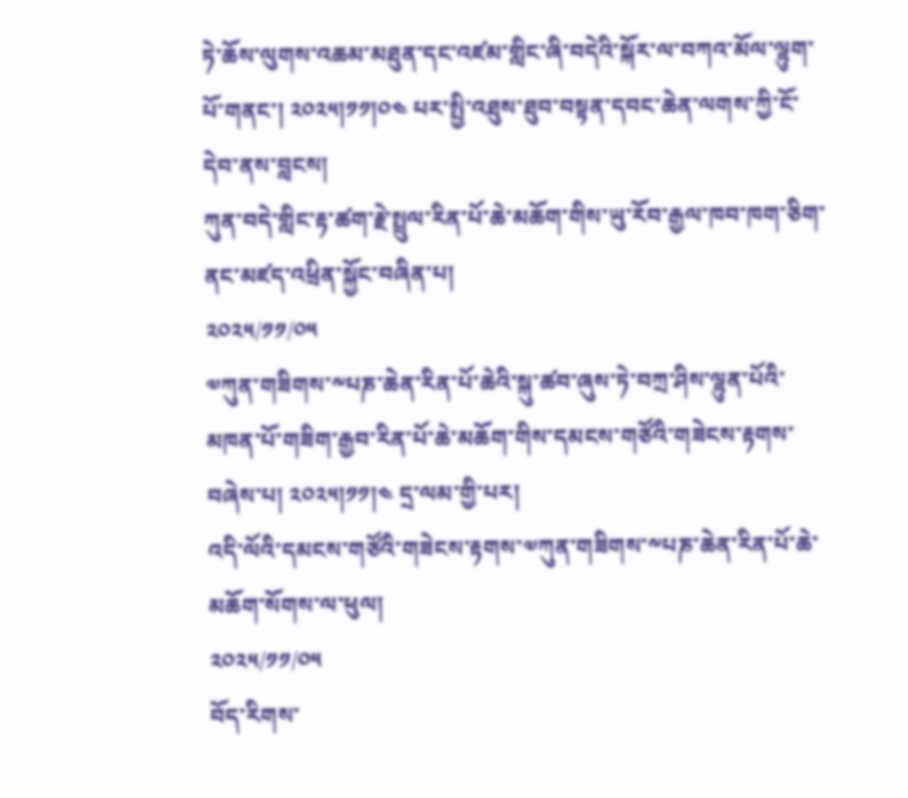ཏེ་ཆོས་ལུགས་འཆམ་མཐུན་དང་འཛམ་གླིང་ཞི་བདེའི་སྐོར་ལ་བཀའ་མོལ་ལྷུག་པོ་གནང་། ༢༠༢༥།༡༡།༠༤ པར་སྤྱི་འཐུས་ཐུབ་བསྟན་དབང་ཆེན་ལགས་ཀྱི་ངོ་དེབ་ནས་བླངས།
ཀུན་བདེ་གླིང་རྟ་ཚག་རྗེ་སྤྲུལ་རིན་པོ་ཆེ་མཆོག་གིས་ཡུ་རོབ་རྒྱལ་ཁབ་ཁག་ཅིག་ནང་མཛད་འཕྲིན་སྐྱོང་བཞིན་པ།
༢༠༢༥/༡༡/༠༥
༧ཀུན་གཟིགས་༸པཎ་ཆེན་རིན་པོ་ཆེའི་སྐུ་ཚབ་ཞུས་ཏེ་བཀྲ་ཤིས་ལྷུན་པོའི་མཁན་པོ་གཟིག་རྒྱབ་རིན་པོ་ཆེ་མཆོག་གིས་དམངས་གཙོའི་གཟེངས་རྟགས་བཞེས་པ། ༢༠༢༥།༡༡།༤ དྲ་ལམ་གྱི་པར།
འདི་ལོའི་དམངས་གཙོའི་གཟེངས་རྟགས་༧ཀུན་གཟིགས་༸པཎ་ཆེན་རིན་པོ་ཆེ་མཆོག་སོགས་ལ་ཕུལ།
༢༠༢༥/༡༡/༠༥
བོད་རིགས་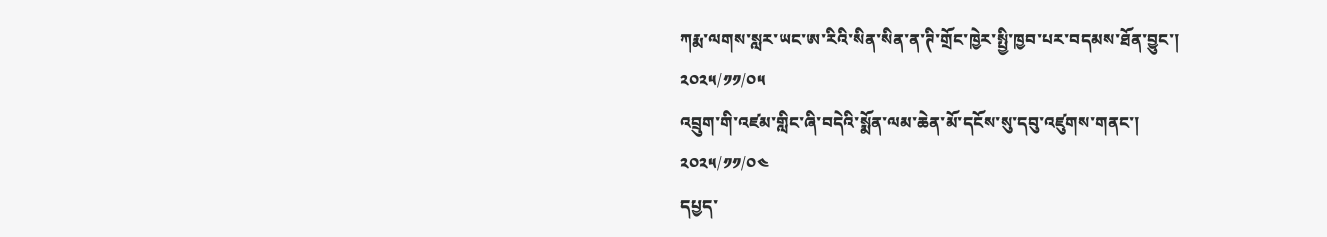ཀརྨ་ལགས་སླར་ཡང་ཨ་རིའི་སིན་སིན་ན་ཊི་གྲོང་ཁྱེར་སྤྱི་ཁྱབ་པར་བདམས་ཐོན་བྱུང་།
༢༠༢༥/༡༡/༠༥
འབྲུག་གི་འཛམ་གླིང་ཞི་བདེའི་སྨོན་ལམ་ཆེན་མོ་དངོས་སུ་དབུ་འཛུགས་གནང་།
༢༠༢༥/༡༡/༠༤
དཔྱད་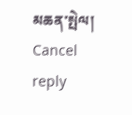མཆན་སྤེལ། Cancel reply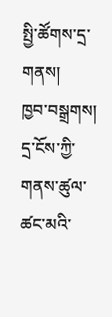སྤྱི་ཚོགས་དྲ་གནས།
ཁྱབ་བསྒྲགས།
དྲ་ངོས་ཀྱི་གནས་ཚུལ་ཚང་མའི་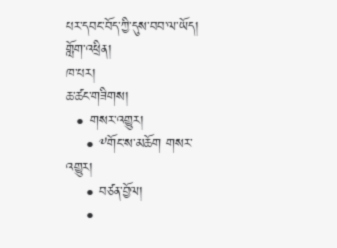པར་དབང་བོད་ཀྱི་དུས་བབ་ལ་ཡོད།
གློག་འཕྲིན།
ཁ་པར།
ཆ་ཚང་གཟིགས།
  • གསར་འགྱུར།
    • ༸གོང་ས་མཆོག གསར་འགྱུར།
    • བཙན་བྱོལ།
    •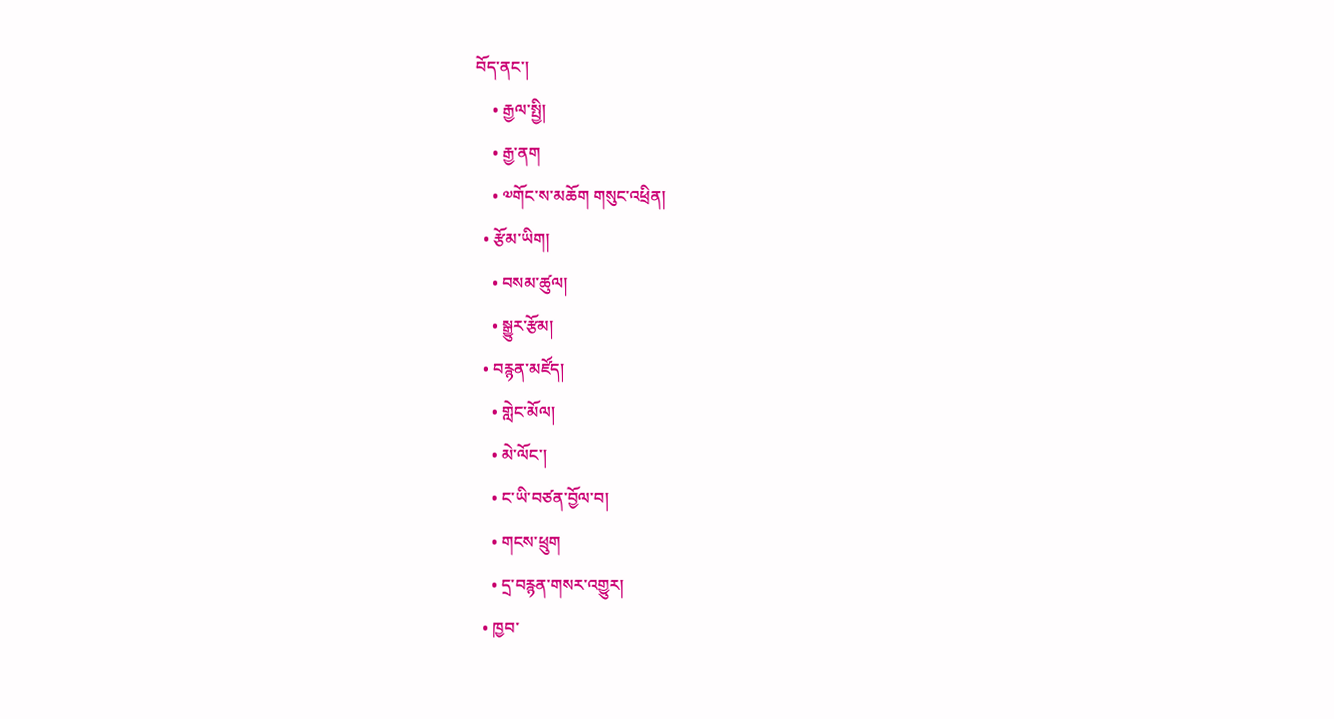བོད་ནང་།
    • རྒྱལ་སྤྱི།
    • རྒྱ་ནག
    • ༧གོང་ས་མཆོག གསུང་འཕྲིན།
  • རྩོམ་ཡིག།
    • བསམ་ཚུལ།
    • སྒྱུར་རྩོམ།
  • བརྙན་མཛོད།
    • གླེང་མོལ།
    • མེ་ལོང་།
    • ང་ཡི་བཙན་བྱོལ་བ།
    • གངས་ཕྲུག
    • དྲ་བརྙན་གསར་འགྱུར།
  • ཁྱབ་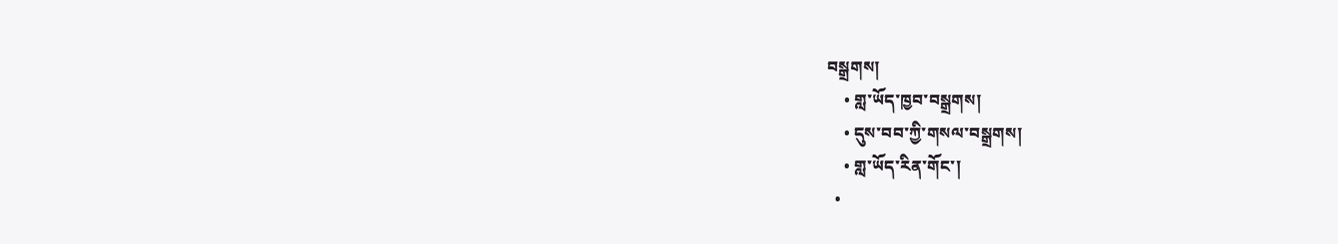བསྒྲགས།
    • གླ་ཡོད་ཁྱབ་བསྒྲགས།
    • དུས་བབ་ཀྱི་གསལ་བསྒྲགས།
    • གླ་ཡོད་རིན་གོང་།
  •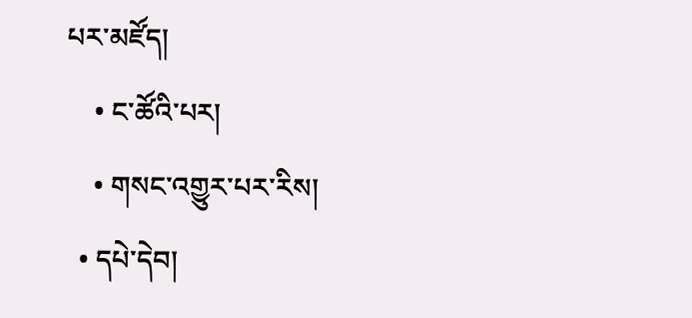པར་མཛོད།
    • ང་ཚོའི་པར།
    • གསང་འགྱུར་པར་རིས།
  • དཔེ་དེབ།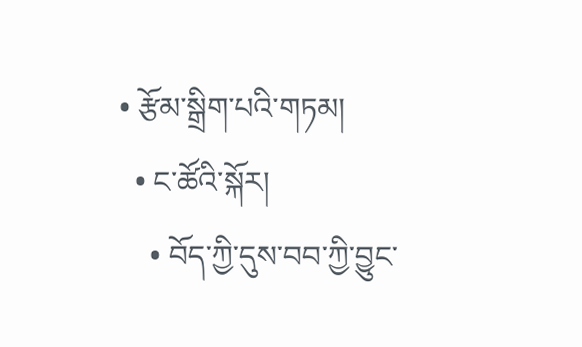• རྩོམ་སྒྲིག་པའི་གཏམ།
  • ང་ཚོའི་སྐོར།
    • བོད་ཀྱི་དུས་བབ་ཀྱི་བྱུང་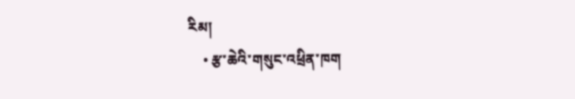རིམ།
    • རྩ་ཆེའི་གསུང་འཕྲིན་ཁག